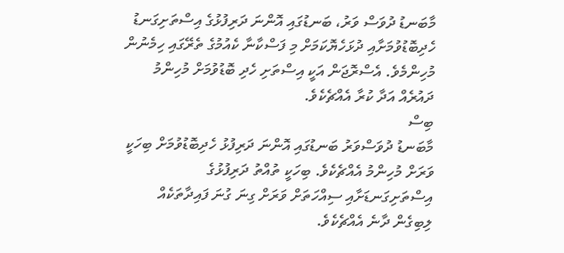މާބަނޑު ދުވަސް ވަރު، ބަނޑުގައި އޮންނަ ދަރިފުޅުގެ އިސްތަށިގަނޑު ހެދިބޮޑުވުމަށާއި ދުޅަހެޔޮކަމަށް މި ފަސްކާނާ ކެއުމުގެ ތެރޭގައި ހިމެނުން މުހިންމެވެ. އެސްރޮޖަން އަކީ އިސްތަށި ހެދި ބޮޑުވުމަށް މުހިންމު ދައުރެއް އަދާ ކުރާ އެއްޗެކެވެ.
ބިސް
މާބަނޑު ދުވަސްވަރު ބަނޑުގައި އޮންނަ ދަރިފުޅު ހެދިބޮޑުވުމަށް ބިހަކީ ވަރަށް މުހިންމު އެއްޗެކެވެ. ބިހަކީ ތުއްތު ދަރިފުޅުގެ އިސްތަށިގަނޑަށާއި ސިއްހަތަށް ވަރަށް ގިނަ ގުނަ ފައިދާތަކެއް ލިބިގެން ދާނެ އެއްޗެކެވެ.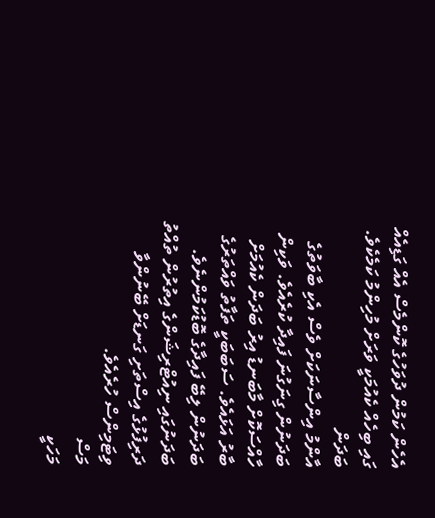އެހެން ކަމުން ދުވަހުގެ ކޮންމެސް އެއް ގަޑިއެއް ގައި ބިހެއް ކެއުމަކީ ވަރަށް މުހިންމު ކަމެކެވެ.
ބަދަން
އާންމު އިންސާނަކަށް ވެސް އެކި ބާވަތުގެ ބަދަނުން ގިނަގުނަ ފައިދާ ކުރެއެވެ. ވަކިން ހާއްސަކޮށް މާބަނޑު އިރު ބަދަން ކެއުމަށް ބާރު އަޅައެވެ. ސަބަބަކީ ތަފާތު ވައްތަރުގެ ބަދަނުން ލިބޭ ފައިދާގެ ބޮޑުކަމުންނެވެ. ބަދަނުގައި ނިއުޓްރިޝަންގެ އިތުރުން ތުއްތު ދަރިފުޅުގެ އިސްތަށި ގަނޑަށް ބޭނުންވާ ވިޓަމިންސް ހުރެއެވެ.
މަސް
މަހަކީ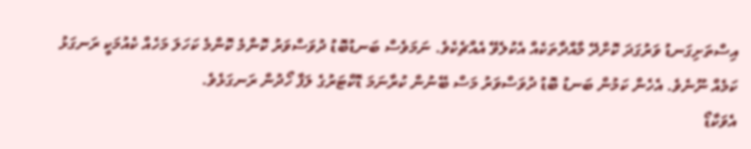އިސްތަށިގަނޑު ވަރުގަދަ ކޮށްދޭ މާއްދާތަކެއް އެކުލެވޭ އެއްޗެކެވެ. ނަމަވެސް ބަނޑުބޮޑު ދުވަސްވަރު ކޮންމެ ކޮންމެ ކަހަލަ މަހެއް ކެއުމަކީ ރަނގަޅު ކަމެއް ނޫނެވެ. އެހެން ކަމުން ބަނޑު ބޮޑު ދުވަސްވަރު މަސް ބޭނުން ކުރާނަމަ ޑޮކްޓަރުގެ ލަފާ ހޯދުން ރަނގަޅެވެ.
އެވަކާޑޯ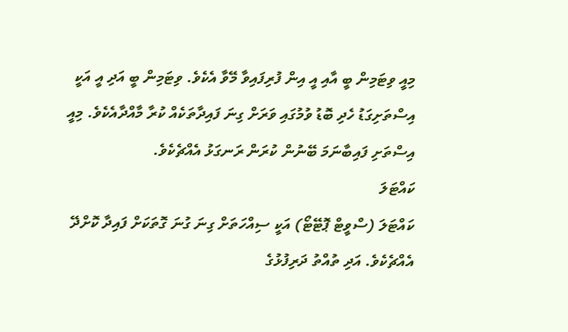މިއީ ވިޓަމިން ބީ އާއި އީ އިން ފުރިފައިވާ މޭވާ އެކެވެ. ވިޓަމިން ބީ އަދި އީ އަކީ އިސްތަށިގަޑު ހެދި ބޮޑު ވުމުގައި ވަރަށް ގިނަ ފައިދާތަކެއް ކުރާ މާއްދާއެކެވެ. މިއީ އިސްތަށި ފައިބާނަމަ ބޭނުން ކުރަން ރަނގަޅު އެއްޗެކެވެ.
ކައްޓަލަ
ކައްޓަލަ (ސްވީޓް ޕޮޓޭޓޯ) އަކީ ސިއްހަތަށް ގިނަ ގުނަ ގޮތަކަށް ފައިދާ ކޮށްދޭ އެއްޗެކެވެ. އަދި ތުއްތު ދަރިފުޅުގެ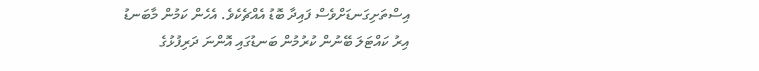އިސްތަށިގަނޑަށްވެސް ފައިދާ ބޮޑު އެއްޗެކެވެ. އެހެން ކަމުން މާބަނޑު އިރު ކައްޓަލަ ބޭނުން ކުރުމުން ބަނޑުގައި އޮންނަ ދަރިފުޅުގެ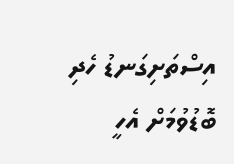އިސްތަށިގަނޑު ހެދި ބޮޑުވުމަށް އެހީ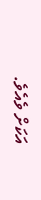އަކަށް ވެއެވެ.